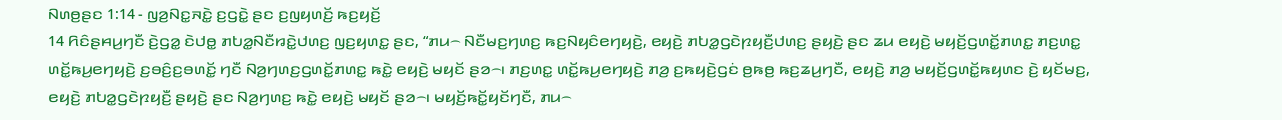ꤡꤛꤥ꤬ꤔꤢ 1:14 - ꤜꤤ꤬ꤡꤢ꤭ꤏꤢꤧ꤭ ꤢ꤬ꤞꤢꤧ꤭ ꤔꤢ ꤢ꤬ꤜꤟꤛꤢꤩ꤬ ꤒꤢ꤬ꤟꤢꤩ꤬
14 ꤖꤢꤨꤔꤌꤣ꤬ꤚꤢꤪ ꤢꤧ꤬ꤞꤤ꤭ ꤢꤧꤓꤥ꤭ ꤊꤝꤤ꤭ꤡꤢꤪꤙꤢꤧ꤭ꤓꤛꤢ꤬ ꤜꤢ꤬ꤟꤛꤢ꤭ ꤔꤢ, “ꤊꤣ꤮ ꤡꤢꤪꤗꤢ꤬ꤚꤛꤢ꤬ ꤒꤢ꤬ꤡꤟꤢꤨꤕꤚꤟꤢꤧ꤬, ꤕꤟꤢꤧ꤬ ꤊꤝꤤ꤭ꤞꤢꤧꤐꤟꤢꤪ꤬ꤓꤛꤢ꤬ ꤔꤟꤢꤧ꤬ ꤔꤢ ꤘꤣ ꤕꤟꤢꤧ꤬ ꤗꤟꤢꤩ꤬ꤞꤛꤢꤩ꤭ꤊꤛꤢ꤭ ꤊꤢ꤬ꤛꤢ꤭ ꤛꤢꤩ꤭ꤒꤣ꤬ꤕꤚꤟꤢꤧ꤬ ꤢ꤬ꤋꤢꤨ꤬ꤢ꤬ꤋꤛꤢꤩ꤭ ꤚꤢꤪ ꤡꤤ꤬ꤚꤛꤢ꤬ꤞꤛꤢꤩ꤭ꤊꤛꤢ꤭ ꤒꤢꤧ꤭ ꤕꤟꤢꤧ꤬ ꤗꤟꤢꤩ ꤔꤤ꤮꤯ ꤊꤢ꤬ꤛꤢ꤭ ꤛꤢꤩ꤭ꤒꤣ꤬ꤕꤚꤟꤢꤧ꤬ ꤊꤤ꤬ ꤢ꤬ꤒꤟꤢꤧ꤬ꤞꤢꤦ ꤥ꤬ꤒꤥ꤬ ꤒꤢ꤬ꤘꤣ꤬ꤚꤢꤪ, ꤕꤟꤢꤧ꤬ ꤊꤤ꤬ ꤗꤟꤢꤩ꤬ꤞꤛꤢꤩ꤭ꤒꤟꤛꤢ ꤢꤧ꤬ ꤟꤢꤩꤗꤢ꤬, ꤕꤟꤢꤧ꤬ ꤊꤝꤤ꤭ꤞꤢꤧꤐꤟꤢꤪ꤬ ꤔꤟꤢꤧ꤬ ꤔꤢ ꤡꤤ꤬ꤚꤛꤢ꤬ ꤒꤢꤧ꤭ ꤕꤟꤢꤧ꤬ ꤗꤟꤢꤩ ꤔꤤ꤮꤯ ꤗꤟꤢꤩ꤬ꤒꤢꤩ꤭ꤟꤢꤩꤚꤢꤪ, ꤊꤣ꤮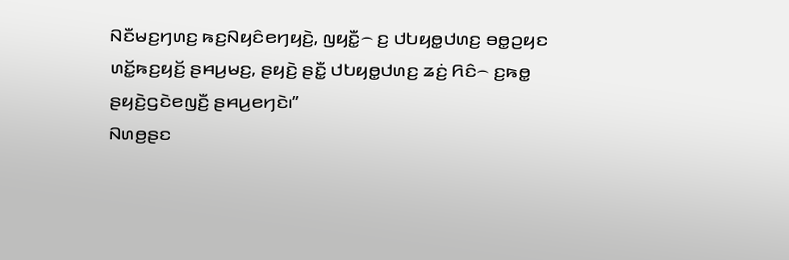ꤡꤢꤪꤗꤢ꤬ꤚꤛꤢ꤬ ꤒꤢ꤬ꤡꤟꤢꤨꤕꤚꤟꤢꤧ꤬, ꤜꤟꤢꤪ꤭꤮ ꤢ꤬ ꤓꤝꤟꤥ꤭ꤓꤛꤢ꤬ ꤋꤥ꤭ꤑꤟꤢ ꤛꤢꤩ꤭ꤒꤢ꤬ꤟꤢꤩ꤬ ꤔꤌꤣ꤬ꤗꤢ꤬, ꤔꤟꤢꤧ꤬ ꤔꤢꤪ꤭ ꤓꤝꤟꤥ꤭ꤓꤛꤢ꤬ ꤘꤢꤦ꤬ ꤖꤢꤨ꤮ ꤢ꤬ꤒꤥ꤭ ꤔꤟꤢꤧ꤬ꤞꤢꤧꤕꤜꤢꤪ꤬ ꤔꤌꤣ꤬ꤕꤚꤢꤧ꤯”
ꤡꤛꤥ꤬ꤔꤢ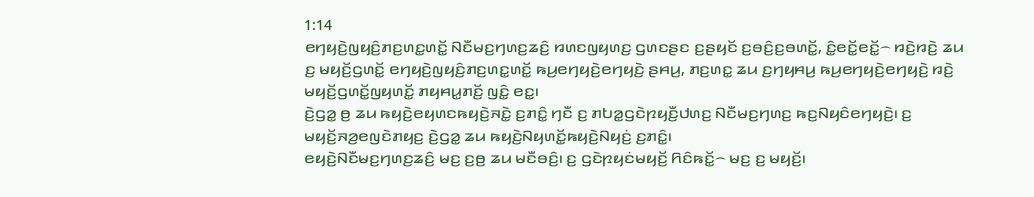1:14
ꤕꤚꤟꤢꤧ꤬ꤜꤟꤢꤨ꤬ꤊꤢ꤬ꤛꤢ꤭ꤛꤢꤩ꤭ ꤡꤢꤪꤗꤢ꤬ꤚꤛꤢ꤬ꤘꤢꤨ꤬ ꤙꤛꤢꤜꤟꤛꤢ꤬ ꤞꤛꤢꤔꤢ ꤢ꤬ꤔꤟꤢꤩ ꤢ꤬ꤋꤢꤨ꤬ꤢ꤬ꤋꤛꤢꤩ꤭, ꤢꤨ꤭ꤕꤢꤩ꤭ꤕꤢꤩ꤭꤮ ꤙꤢꤧ꤬ꤙꤢꤧ꤬ ꤘꤣ ꤢ꤬ ꤗꤟꤢꤩ꤬ꤞꤛꤢꤩ꤭ ꤕꤚꤟꤢꤧ꤬ꤜꤟꤢꤨ꤬ꤊꤢ꤬ꤛꤢ꤭ꤛꤢꤩ꤭ ꤒꤣ꤬ꤕꤚꤟꤢꤧ꤬ꤕꤚꤟꤢꤧ꤬ ꤔꤌꤣ꤬, ꤊꤢ꤬ꤛꤢ꤭ ꤘꤣ ꤢ꤬ꤚꤟꤌꤣ꤬ ꤒꤣ꤬ꤕꤚꤟꤢꤧ꤬ꤕꤚꤟꤢꤧ꤬ ꤙꤢꤧ꤬ ꤗꤟꤢꤩ꤬ꤞꤛꤢꤩ꤭ꤜꤟꤛꤢꤩ꤭ ꤊꤟꤌꤣ꤭ꤊꤢꤩ꤬ ꤜꤢꤨ꤭ ꤕꤢ꤭꤯
ꤢꤧ꤬ꤞꤤ꤭ ꤥ꤬ ꤘꤣ ꤒꤟꤢꤧ꤬ꤕꤟꤛꤢꤒꤟꤢꤧ꤬ꤏꤢꤧ꤭ ꤢ꤬ꤊꤢꤨ꤭ ꤚꤢꤪ ꤢ꤬ ꤊꤝꤤ꤭ꤞꤢꤧꤐꤟꤢꤪ꤬ꤓꤛꤢ꤬ ꤡꤢꤪꤗꤢ꤬ꤚꤛꤢ꤬ ꤒꤢ꤬ꤡꤟꤢꤨꤕꤚꤟꤢꤧ꤬꤯ ꤢ꤬ ꤗꤟꤢꤩ꤬ꤏꤤ꤬ꤕꤜꤢꤧꤊꤟꤢ꤬ ꤢꤧ꤬ꤞꤤ꤭ ꤘꤣ ꤒꤟꤢꤧ꤬ꤡꤟꤛꤢꤩ꤭ꤒꤟꤢꤧ꤬ꤡꤟꤢꤦ꤬ ꤢ꤬ꤊꤢꤨ꤭꤯
ꤕꤟꤢꤧ꤬ꤡꤢꤪꤗꤢ꤬ꤚꤛꤢ꤬ꤘꤢꤨ꤬ ꤗꤢ꤬ ꤢ꤬ꤥ꤬ ꤘꤣ ꤗꤢꤪꤋꤢꤨ꤬꤯ ꤢ꤬ ꤞꤢꤧꤐꤟꤢꤦꤗꤟꤢꤩ꤬ ꤖꤢꤨꤒꤢꤩ꤭꤮ ꤗꤢ꤬ ꤢ꤬ ꤗꤟꤢꤩ꤬꤯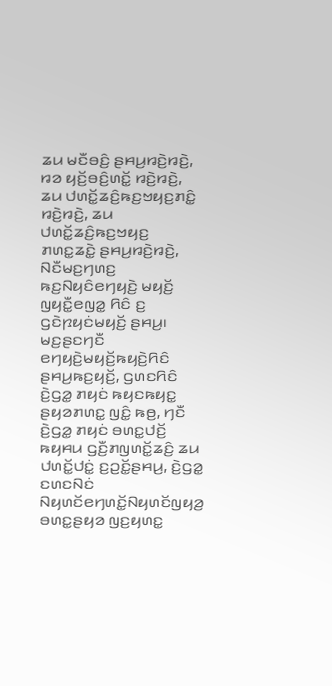ꤘꤣ ꤗꤢꤪꤋꤢꤨ꤬ ꤔꤌꤣ꤬ꤙꤢꤧ꤬ꤙꤢꤧ꤬, ꤙꤤ ꤟꤢꤩ꤬ꤋꤢꤨ꤬ꤛꤢꤩ꤭ ꤙꤢꤧ꤬ꤙꤢꤧ꤬, ꤘꤣ ꤓꤛꤢꤩ꤭ꤘꤢꤨ꤬ꤒꤢ꤬ꤠꤟꤢ꤬ꤊꤢꤨ꤭ ꤙꤢꤧ꤬ꤙꤢꤧ꤬, ꤘꤣ ꤓꤛꤢꤩ꤭ꤘꤢꤨ꤬ꤒꤢ꤬ꤠꤟꤢ꤬ ꤊꤛꤢ꤭ꤘꤢꤧ꤭ ꤔꤌꤣ꤬ꤙꤢꤧ꤬ꤙꤢꤧ꤬, ꤡꤢꤪꤗꤢ꤬ꤚꤛꤢ꤬ ꤒꤢ꤬ꤡꤟꤢꤨꤕꤚꤟꤢꤧ꤬ ꤗꤟꤢꤩ꤬ ꤜꤟꤢꤪ꤭ꤕꤜꤤ꤭ ꤖꤢꤨ ꤢ꤬ ꤞꤢꤧꤐꤟꤢꤦꤗꤟꤢꤩ꤬ ꤔꤌꤣ꤬꤯
ꤗꤢ꤬ꤔꤢꤚꤢꤪ ꤕꤚꤟꤢꤧ꤬ꤗꤟꤢꤩ꤬ꤒꤟꤢꤧ꤬ꤖꤢꤨ ꤔꤌꤣ꤬ꤒꤢ꤬ꤟꤢꤩ꤬, ꤞꤛꤢꤖꤢꤨ ꤢꤧ꤬ꤞꤤ꤭ ꤊꤟꤢꤦ ꤒꤟꤢꤒꤟꤢ꤭ ꤔꤟꤤꤊꤛꤢ꤭ ꤜꤢꤨ꤭ ꤒꤥ꤬, ꤚꤢꤪ ꤢꤧ꤬ꤞꤤ꤭ ꤊꤟꤢꤦ ꤋꤛꤢ꤭ꤓꤢꤩ꤬ ꤒꤟꤌꤣ ꤞꤢꤪ꤬ꤊꤜꤛꤢꤩ꤭ꤘꤢꤨ꤬ ꤘꤣ ꤓꤛꤢꤩ꤭ꤓꤢꤦ꤭ ꤢ꤬ꤑꤢꤩ꤭ꤔꤌꤣ꤬, ꤢꤧ꤬ꤞꤤ꤭ ꤢꤛꤢꤡꤢꤦ ꤡꤟꤛꤢꤩꤕꤚꤛꤢꤩ꤭ꤡꤟꤛꤢꤩꤜꤟꤤ꤬ ꤋꤛꤢ꤭ꤔꤟꤤ ꤜꤢ꤬ꤟꤛꤢ꤭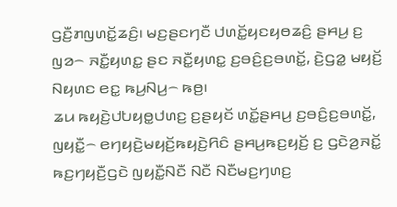ꤞꤢꤪ꤬ꤊꤜꤛꤢꤩ꤭ꤘꤢꤨ꤬꤯ ꤗꤢ꤬ꤔꤢꤚꤢꤪ ꤓꤛꤢꤩ꤭ꤟꤢꤟꤥꤘꤢꤨ꤬ ꤔꤌꤣ꤬ ꤢ꤬ ꤜꤤ꤮ ꤏꤢꤪ꤭ꤟꤛꤢ꤭ ꤔꤢ ꤏꤢꤪ꤭ꤟꤛꤢ꤭ ꤢ꤬ꤋꤢꤨ꤬ꤢ꤬ꤋꤛꤢꤩ꤭, ꤢꤧ꤬ꤞꤤ꤭ ꤗꤟꤢꤩ꤬ ꤡꤟꤛꤢ ꤕꤢ꤭ ꤒꤣ꤬ꤡꤣ꤬꤮ ꤒꤥ꤬꤯
ꤘꤣ ꤒꤟꤢꤧ꤬ꤓꤝꤟꤥ꤭ꤓꤛꤢ꤬ ꤢ꤬ꤔꤟꤢꤩ ꤛꤢꤩ꤭ꤔꤌꤣ꤬ ꤢ꤬ꤋꤢꤨ꤬ꤢ꤬ꤋꤛꤢꤩ꤭, ꤜꤟꤢꤪ꤭꤮ ꤕꤚꤟꤢꤧ꤬ꤗꤟꤢꤩ꤬ꤒꤟꤢꤧ꤬ꤖꤢꤨ ꤔꤌꤣ꤬ꤒꤢ꤬ꤟꤢꤩ꤬ ꤢ꤬ ꤞꤢꤧꤤ꤬ꤏꤢꤩ꤭ ꤒꤢ꤬ꤚꤟꤢꤪ꤬ꤞꤢꤧ ꤜꤟꤢꤪ꤭ꤡꤢꤪ ꤡꤢꤪ ꤡꤢꤪꤗꤢ꤬ꤚꤛꤢ꤬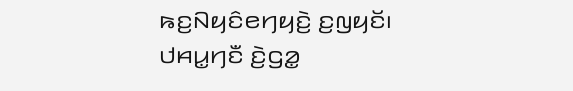ꤒꤢ꤬ꤡꤟꤢꤨꤕꤚꤟꤢꤧ꤬ ꤢ꤬ꤜꤟꤢꤩ꤯ ꤓꤌꤣ꤭ꤚꤢꤪ ꤢꤧ꤬ꤞꤤ꤭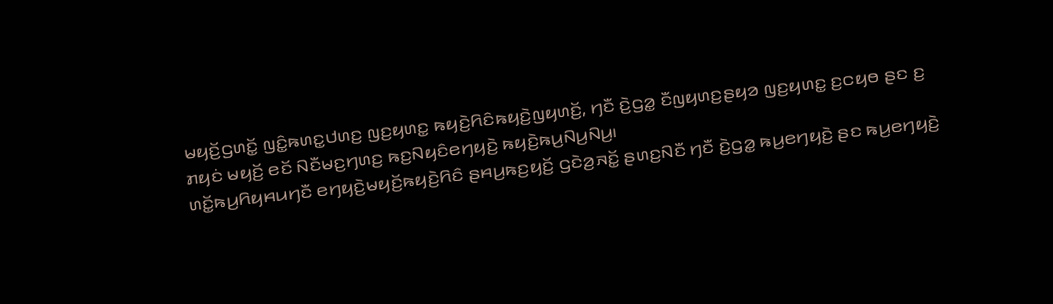ꤗꤟꤢꤩ꤬ꤞꤛꤢꤩ꤭ ꤜꤢꤨ꤭ꤒꤛꤢ꤭ꤓꤛꤢ꤬ ꤜꤢ꤬ꤟꤛꤢ꤭ ꤒꤟꤢꤧ꤬ꤖꤢꤨꤒꤟꤢꤧ꤬ꤜꤟꤛꤢꤩ꤬, ꤚꤢꤪ ꤢꤧ꤬ꤞꤤ꤭ ꤢꤪꤜꤟꤛꤢ꤬ꤔꤟꤤ ꤜꤢ꤬ꤟꤛꤢ꤭ ꤢ꤬ꤍꤟꤥ ꤔꤢ ꤢ꤬ ꤊꤟꤢꤦ ꤗꤟꤢꤩ꤬ ꤕꤢꤩ ꤡꤢꤪꤗꤢ꤬ꤚꤛꤢ꤬ ꤒꤢ꤬ꤡꤟꤢꤨꤕꤚꤟꤢꤧ꤬ ꤒꤟꤢꤧ꤬ꤒꤣ꤬ꤡꤣ꤬ꤡꤣ꤬꤯
ꤛꤢꤩ꤭ꤒꤣ꤬ꤖꤟꤌꤣꤚꤢꤪ ꤕꤚꤟꤢꤧ꤬ꤗꤟꤢꤩ꤬ꤒꤟꤢꤧ꤬ꤖꤢꤨ ꤔꤌꤣ꤬ꤒꤢ꤬ꤟꤢꤩ꤬ ꤞꤢꤧꤤ꤬ꤏꤢꤩ꤭ ꤔꤛꤢ꤬ꤡꤢꤪ ꤚꤢꤪ ꤢꤧ꤬ꤞꤤ꤭ ꤒꤣ꤬ꤕꤚꤟꤢꤧ꤬ ꤔꤢ ꤒꤣ꤬ꤕꤚꤟꤢꤧ꤬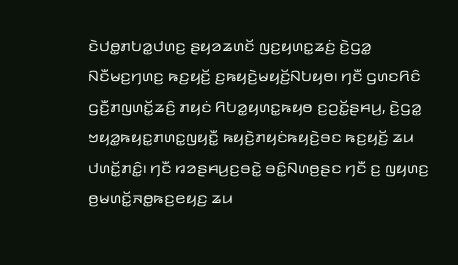ꤢꤧꤓꤥ꤭ꤊꤝꤤ꤭ꤓꤛꤢ꤬ ꤔꤟꤤꤘꤛꤢꤩ ꤜꤢ꤬ꤟꤛꤢ꤭ꤘꤢꤦ꤬ ꤢꤧ꤬ꤞꤤ꤭ ꤡꤢꤪꤗꤢ꤬ꤚꤛꤢ꤬ ꤒꤢ꤬ꤟꤢꤩ꤬ ꤢ꤬ꤒꤟꤢꤧ꤬ꤗꤟꤢꤩ꤬ꤡꤝꤟꤥ꤯ ꤚꤢꤪ ꤞꤛꤢꤖꤢꤨ ꤞꤢꤪ꤬ꤊꤜꤛꤢꤩ꤭ꤘꤢꤨ꤬ ꤊꤟꤢꤦ ꤖꤝꤤ꤭ꤟꤛꤢ꤭ꤒꤟꤥ ꤢ꤬ꤑꤢꤩ꤭ꤔꤌꤣ꤬, ꤢꤧ꤬ꤞꤤ꤭ ꤠꤟꤤ꤭ꤒꤟꤢ꤭ꤊꤛꤢ꤭ꤜꤟꤢꤪ꤭ ꤒꤟꤢꤧ꤬ꤊꤟꤢꤦꤒꤟꤢꤧ꤬ꤋꤢ ꤒꤢ꤬ꤟꤢꤩ꤬ ꤘꤣ ꤓꤛꤢꤩ꤭ꤊꤢꤨ꤭꤯ ꤚꤢꤪ ꤙꤤꤔꤌꤣ꤬ꤢ꤬ꤋꤢꤧ꤭ ꤋꤢꤨ꤭ꤡꤛꤥ꤬ꤔꤢ ꤚꤢꤪ ꤢ꤬ ꤜꤟꤛꤢ꤬ ꤥ꤬ꤗꤛꤢꤩ꤭ꤏꤥ꤭ꤒꤢ꤬ꤕꤟꤢ꤬ ꤘꤣ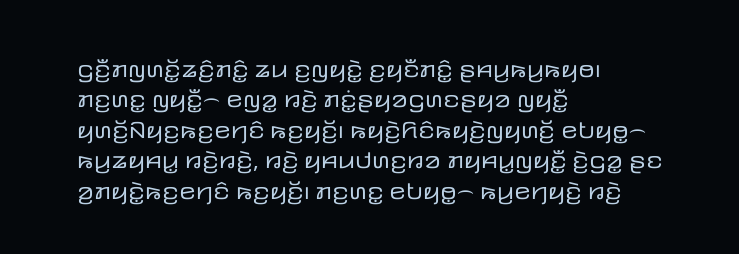ꤞꤢꤪ꤬ꤊꤜꤛꤢꤩ꤭ꤘꤢꤨ꤬ꤊꤢꤨ꤭ ꤘꤣ ꤢ꤬ꤜꤟꤢꤧ꤭ ꤢ꤬ꤟꤢꤪꤊꤢꤨ꤭ ꤔꤌꤣ꤬ꤒꤣ꤬ꤒꤟꤥ꤯
ꤊꤢ꤬ꤛꤢ꤭ ꤜꤟꤢꤪ꤭꤮ ꤕꤜꤤ꤭ ꤙꤢꤧ꤬ ꤊꤢꤦ꤭ꤔꤟꤤꤞꤛꤢꤔꤟꤤ ꤜꤟꤢꤪ꤭ ꤟꤛꤢꤩ꤬ꤡꤟꤢ꤬ꤒꤢ꤬ꤕꤚꤢꤨ ꤒꤢ꤬ꤟꤢꤩ꤬꤯ ꤒꤟꤢꤧ꤬ꤖꤢꤨꤒꤟꤢꤧ꤬ꤜꤟꤛꤢꤩ꤬ ꤕꤝꤟꤥ꤭꤮ ꤒꤣ꤬ꤘꤟꤌꤣ꤭ ꤙꤢꤧ꤬ꤙꤢꤧ꤬, ꤙꤢꤧ꤬ ꤟꤌꤣꤓꤛꤢ꤬ꤙꤤ ꤊꤟꤌꤣ꤭ꤜꤟꤢꤪ꤭ ꤢꤧ꤬ꤞꤤ꤭ ꤔꤢ ꤤ꤬ꤊꤟꤢꤧ꤭ꤒꤢ꤬ꤕꤚꤢꤨ ꤒꤢ꤬ꤟꤢꤩ꤬꤯ ꤊꤢ꤬ꤛꤢ꤭ ꤕꤝꤟꤥ꤭꤮ ꤒꤣ꤬ꤕꤚꤟꤢꤧ꤬ ꤙꤢꤧ꤬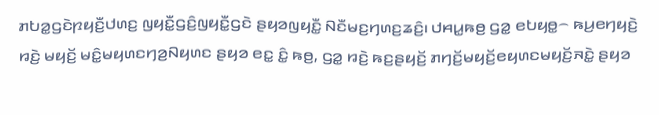ꤊꤝꤤ꤭ꤞꤢꤧꤐꤟꤢꤪ꤬ꤓꤛꤢ꤬ ꤜꤟꤢꤪ꤭ꤞꤢꤨ꤬ꤜꤟꤢꤪ꤭ꤞꤢꤧ ꤔꤟꤤꤜꤟꤢꤪ꤭ ꤡꤢꤪꤗꤢ꤬ꤚꤛꤢ꤬ꤘꤢꤨ꤬꤯ ꤓꤌꤣ꤭ꤒꤥ꤬ ꤞꤤ꤭ ꤕꤝꤟꤥ꤭꤮ ꤒꤣ꤬ꤕꤚꤟꤢꤧ꤬ ꤙꤢꤧ꤬ ꤗꤟꤢꤩ꤬ ꤗꤢꤨ꤭ꤗꤟꤛꤢꤚꤤ꤬ꤡꤟꤛꤢ ꤔꤟꤤ ꤕꤢ꤭ ꤢꤨ꤭ ꤒꤥ꤬, ꤞꤤ꤭ ꤙꤢꤧ꤬ ꤒꤢ꤬ꤔꤟꤢꤩ꤬ ꤊꤚꤢꤩ꤬ꤗꤟꤢꤩ꤬ꤕꤟꤛꤢꤗꤟꤢꤩ꤬ꤏꤢꤧ꤭ ꤔꤟꤤ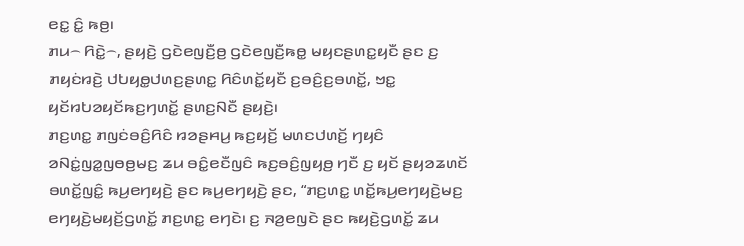ꤕꤢ꤭ ꤢꤨ꤭ ꤒꤥ꤬꤯
ꤊꤣ꤮ ꤖꤢꤧ꤭꤮, ꤔꤟꤢꤧ꤬ ꤞꤢꤧꤕꤜꤢꤪ꤬ꤥ꤬ ꤞꤢꤧꤕꤜꤢꤪ꤬ꤒꤥ꤭ ꤗꤟꤢꤔꤛꤢ꤭ꤟꤢꤪ ꤔꤢ ꤢ꤬ ꤊꤟꤢꤦꤙꤢꤧ꤬ ꤓꤝꤟꤥ꤭ꤓꤛꤢ꤬ꤔꤛꤢ꤭ ꤖꤢꤨꤛꤢꤩ꤭ꤟꤢꤪ ꤢ꤬ꤋꤢꤨ꤬ꤢ꤬ꤋꤛꤢꤩ꤭, ꤠꤢ꤭ ꤟꤢꤩꤙꤝꤤꤟꤢꤩꤒꤢ꤬ꤚꤛꤢꤩ꤭ ꤔꤛꤢ꤬ꤡꤢꤪ ꤔꤟꤢꤧ꤬꤯
ꤊꤢ꤬ꤛꤢ꤭ ꤊꤜꤢꤦꤋꤢꤨ꤬ꤖꤢꤨ ꤙꤤꤔꤌꤣ꤬ ꤒꤢ꤬ꤟꤢꤩ꤬ ꤗꤛꤢꤓꤛꤢꤩ꤬ ꤚꤟꤢꤨ ꤤꤡꤢꤦ꤭ꤜꤤ꤭ꤜꤥꤥ꤬ꤗꤢ꤬ ꤘꤣ ꤋꤢꤨ꤭ꤕꤢꤪꤜꤢꤨ ꤒꤢ꤬ꤋꤢꤨ꤬ꤜꤟꤥ꤬ ꤚꤢꤪ ꤢ꤬ ꤟꤢꤩ ꤔꤟꤤꤘꤛꤢꤩ ꤋꤛꤢꤩ꤭ꤜꤢꤨ꤭ ꤒꤣ꤬ꤕꤚꤟꤢꤧ꤬ ꤔꤢ ꤒꤣ꤬ꤕꤚꤟꤢꤧ꤬ ꤔꤢ, “ꤊꤢ꤬ꤛꤢ꤭ ꤛꤢꤩ꤭ꤒꤣ꤬ꤕꤚꤟꤢꤧ꤬ꤗꤢ꤬ ꤕꤚꤟꤢꤧ꤬ꤗꤟꤢꤩ꤬ꤞꤛꤢꤩ꤭ ꤊꤢ꤬ꤛꤢ꤭ ꤕꤚꤢꤧ꤯ ꤢ꤬ ꤏꤤ꤬ꤕꤜꤢꤧ ꤔꤢ ꤒꤟꤢꤧ꤬ꤞꤛꤢꤩ꤭ ꤘꤣ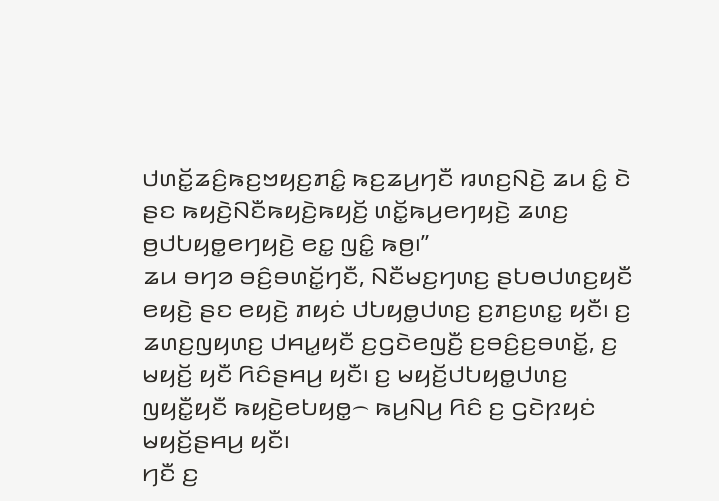ꤓꤛꤢꤩ꤭ꤘꤢꤨ꤬ꤒꤢ꤬ꤠꤟꤢ꤬ꤊꤢꤨ꤭ ꤒꤢ꤬ꤘꤣ꤬ꤚꤢꤪ ꤙꤛꤢ꤬ꤡꤢꤧ꤬ ꤘꤣ ꤢꤨ꤭ ꤢꤧ ꤔꤢ ꤒꤟꤢꤧ꤬ꤡꤢꤪꤒꤟꤢꤧ꤬ꤒꤟꤢꤩ꤬ ꤛꤢꤩ꤭ꤒꤣ꤬ꤕꤚꤟꤢꤧ꤬ ꤘꤛꤢ꤬ ꤥ꤬ꤓꤝꤟꤥ꤭ꤕꤚꤟꤢꤧ꤬ ꤕꤢ꤭ ꤜꤢꤨ꤭ ꤒꤥ꤬꤯”
ꤘꤣ ꤋꤚꤤ ꤋꤢꤨ꤬ꤋꤛꤢꤩ꤭ꤚꤢꤪ, ꤡꤢꤪꤗꤢ꤬ꤚꤛꤢ꤬ ꤔꤝꤥꤓꤛꤢ꤬ꤟꤢꤪ ꤕꤟꤢꤧ꤬ ꤔꤢ ꤕꤟꤢꤧ꤬ ꤊꤟꤢꤦ ꤓꤝꤟꤥ꤭ꤓꤛꤢ꤬ ꤢ꤬ꤊꤢ꤬ꤛꤢ꤭ ꤟꤢꤪ꤯ ꤢ꤬ ꤘꤛꤢ꤬ꤜꤟꤛꤢ꤬ ꤓꤌꤣ꤭ꤟꤢꤪ ꤢ꤬ꤞꤢꤧꤕꤜꤢꤪ꤬ ꤢ꤬ꤋꤢꤨ꤬ꤢ꤬ꤋꤛꤢꤩ꤭, ꤢ꤬ ꤗꤟꤢꤩ꤬ ꤟꤢꤪ ꤖꤢꤨꤔꤌꤣ꤬ ꤟꤢꤪ꤯ ꤢ꤬ ꤗꤟꤢꤩ꤬ꤓꤝꤟꤥ꤭ꤓꤛꤢ꤬ ꤜꤟꤢꤪ꤭ꤟꤢꤪ ꤒꤟꤢꤧ꤬ꤕꤝꤟꤥ꤭꤮ ꤒꤣ꤬ꤡꤣ꤬ ꤖꤢꤨ ꤢ꤬ ꤞꤢꤧꤐꤟꤢꤦ ꤗꤟꤢꤩ꤬ꤔꤌꤣ꤬ ꤟꤢꤪ꤯
ꤚꤢꤪ ꤢ꤬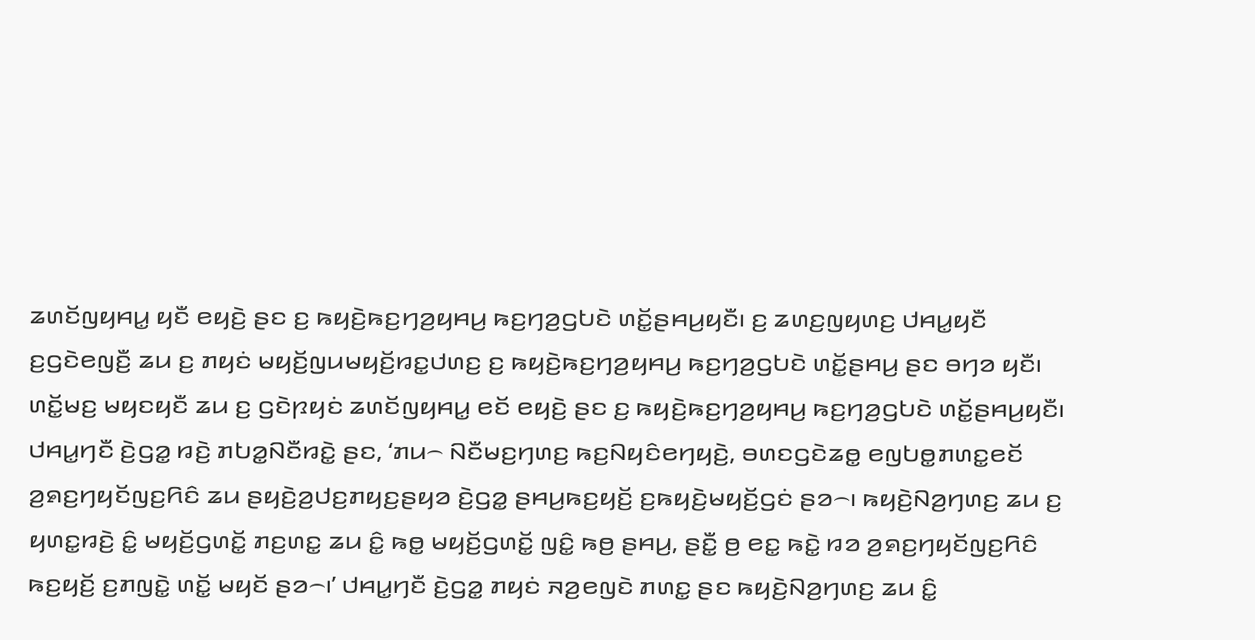ꤘꤛꤢꤩꤜꤟꤌꤣ꤭ ꤟꤢꤪ ꤕꤟꤢꤧ꤬ ꤔꤢ ꤢ꤬ ꤒꤟꤢꤧ꤬ꤒꤢ꤬ꤚꤤ꤬ꤟꤌꤣ꤬ ꤒꤢ꤬ꤚꤤ꤬ꤞꤝꤢꤧ ꤛꤢꤩ꤭ꤔꤌꤣ꤬ꤟꤢꤪ꤯ ꤢ꤬ ꤘꤛꤢ꤬ꤜꤟꤛꤢ꤬ ꤓꤌꤣ꤭ꤟꤢꤪ ꤢ꤬ꤞꤢꤧꤕꤜꤢꤪ꤬ ꤘꤣ ꤢ꤬ ꤊꤟꤢꤦ ꤗꤟꤢꤩ꤬ꤜꤣꤗꤟꤢꤩ꤬ꤙꤢ꤭ꤓꤛꤢ꤬ ꤢ꤬ ꤒꤟꤢꤧ꤬ꤒꤢ꤬ꤚꤤ꤬ꤟꤌꤣ꤬ ꤒꤢ꤬ꤚꤤ꤬ꤞꤝꤢꤧ ꤛꤢꤩ꤭ꤔꤌꤣ꤬ ꤔꤢ ꤋꤚꤤ ꤟꤢꤪ꤯ ꤛꤢꤩ꤭ꤗꤢ꤬ ꤗꤟꤢꤟꤢꤪ ꤘꤣ ꤢ꤬ ꤞꤢꤧꤐꤟꤢꤦ ꤘꤛꤢꤩꤜꤟꤌꤣ꤭ ꤕꤢꤩ ꤕꤟꤢꤧ꤬ ꤔꤢ ꤢ꤬ ꤒꤟꤢꤧ꤬ꤒꤢ꤬ꤚꤤ꤬ꤟꤌꤣ꤬ ꤒꤢ꤬ꤚꤤ꤬ꤞꤝꤢꤧ ꤛꤢꤩ꤭ꤔꤌꤣ꤬ꤟꤢꤪ꤯
ꤓꤌꤣ꤭ꤚꤢꤪ ꤢꤧ꤬ꤞꤤ꤭ ꤙꤢꤧ꤬ ꤊꤝꤤ꤭ꤡꤢꤪꤙꤢꤧ꤭ ꤔꤢ, ‘ꤊꤣ꤮ ꤡꤢꤪꤗꤢ꤬ꤚꤛꤢ꤬ ꤒꤢ꤬ꤡꤟꤢꤨꤕꤚꤟꤢꤧ꤬, ꤋꤛꤢꤞꤢꤧꤘꤥ꤭ ꤕꤜꤝꤥ꤭ꤊꤛꤢ꤭ꤕꤢꤩ ꤤ꤬ꤎꤢ꤬ꤚꤟꤢꤩꤜꤢ꤬ꤖꤢꤨ ꤘꤣ ꤔꤟꤢꤧ꤬ꤤ꤬ꤓꤢ꤬ꤊꤟꤢ꤬ꤔꤟꤤ ꤢꤧ꤬ꤞꤤ꤭ ꤔꤌꤣ꤬ꤒꤢ꤬ꤟꤢꤩ꤬ ꤢ꤬ꤒꤟꤢꤧ꤬ꤗꤟꤢꤩ꤬ꤞꤢꤦ ꤔꤤ꤮꤯ ꤒꤟꤢꤧ꤬ꤡꤤ꤬ꤚꤛꤢ꤬ ꤘꤣ ꤢ꤬ ꤟꤛꤢ꤭ꤙꤢꤧ꤬ ꤢꤨ꤭ ꤗꤟꤢꤩ꤬ꤞꤛꤢꤩ꤭ ꤊꤢ꤬ꤛꤢ꤭ ꤘꤣ ꤢꤨ꤭ ꤒꤥ꤭ ꤗꤟꤢꤩ꤬ꤞꤛꤢꤩ꤭ ꤜꤢꤨ꤭ ꤒꤥ꤬ ꤔꤌꤣ꤬, ꤔꤢꤪ꤭ ꤥ꤬ ꤕꤢ꤭ ꤒꤢꤧ꤭ ꤙꤤ ꤤ꤬ꤎꤢ꤬ꤚꤟꤢꤩꤜꤢ꤬ꤖꤢꤨ ꤒꤢ꤬ꤟꤢꤩ꤬ ꤢ꤬ꤊꤜꤢꤧ꤭ ꤛꤢꤩ꤭ ꤗꤟꤢꤩ ꤔꤤ꤮꤯’ ꤓꤌꤣ꤭ꤚꤢꤪ ꤢꤧ꤬ꤞꤤ꤭ ꤊꤟꤢꤦ ꤏꤤ꤬ꤕꤜꤢꤧ ꤊꤛꤢ꤭ ꤔꤢ ꤒꤟꤢꤧ꤬ꤡꤤ꤬ꤚꤛꤢ꤬ ꤘꤣ ꤢꤨ꤭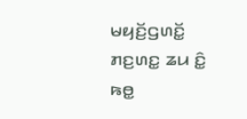ꤗꤟꤢꤩ꤬ꤞꤛꤢꤩ꤭ ꤊꤢ꤬ꤛꤢ꤭ ꤘꤣ ꤢꤨ꤭ ꤒꤥ꤭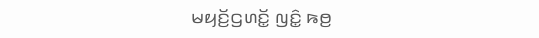ꤗꤟꤢꤩ꤬ꤞꤛꤢꤩ꤭ ꤜꤢꤨ꤭ ꤒꤥ꤬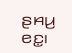ꤔꤌꤣ꤬ ꤕꤢ꤭꤯